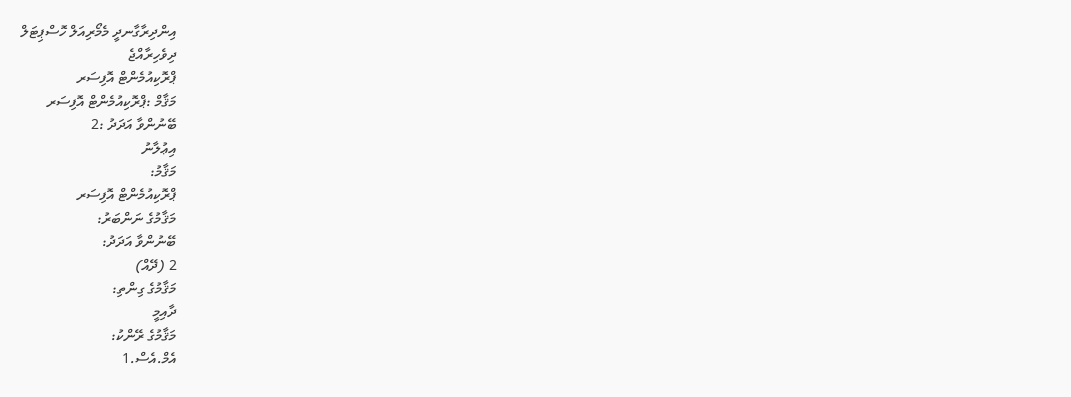އިންދިރާގާނދީ މެމޯރިއަލް ހޮސްޕިޓަލް
ދިވެހިރާއްޖެ
ޕްރޮކިއުމެންޓް އޮފިސަރ
މަޤާމް :ޕްރޮކިއުމެންޓް އޮފިސަރ
ބޭނުންވާ އަދަދު :2
އިޢުލާނު
މަޤާމު:
ޕްރޮކިއުމެންޓް އޮފިސަރ
މަޤާމުގެ ނަންބަރު:
ބޭނުންވާ އަދަދު:
2 (ދޭއް)
މަޤާމުގެ ގިންތި:
ދާއިމީ
މަޤާމުގެ ރޭންކު:
އެމް.އެސް.1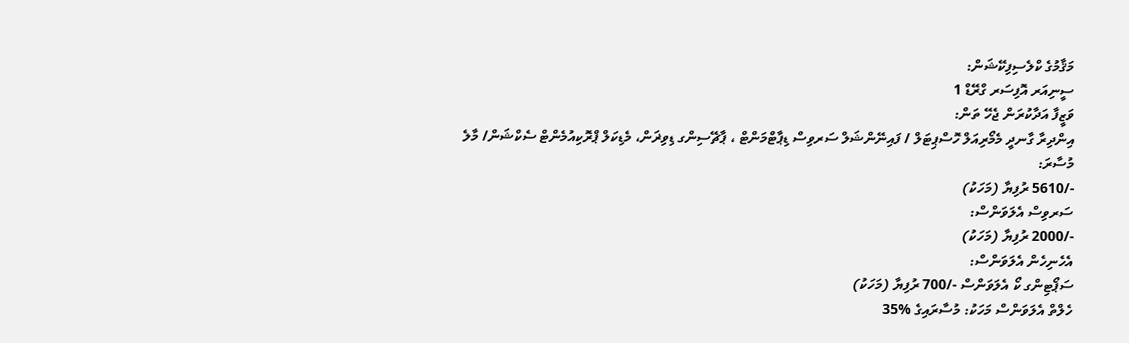މަޤާމުގެ ކްލެސިފިކޭޝަން:
ސީނިއަރ އޮފިސަރ ގްރޭޑް 1
ވަޒީފާ އަދާކުރަން ޖެހޭ ތަން:
އިންދިރާ ގާނދީ މެމޯރިއަލް ހޮސްޕިޓަލް / ފައިނޭންޝަލް ސަރވިސް ޑިޕާޓްމަންޓް ، ޕާޗޭސިންގ ޑިވިޜަން، މެޑިކަލް ޕްރޮކިއުމެންޓް ސެކްޝަން/ މާލެ
މުސާރަ:
-/5610 ރުފިޔާ (މަހަކު)
ސަރވިސް އެލަވަންސް:
-/2000 ރުފިޔާ (މަހަކު)
އެހެނިހެން އެލަވަންސް:
ސަޕޯޓިންގ ކޯ އެލަވަންސް -/700 ރުފިޔާ (މަހަކު)
ހެލްތް އެލަވަންސް މަހަކު: މުސާރައިގެ %35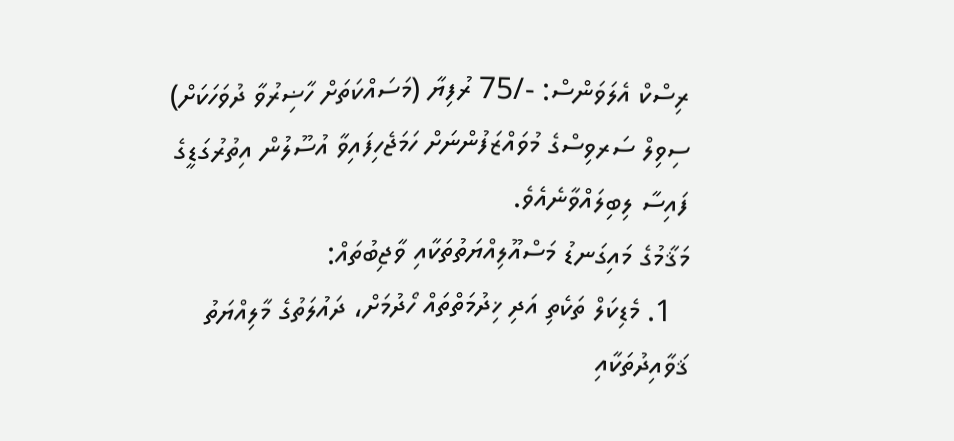ރިސްކް އެލަވަންސް: -/75 ރުފިޔާ (މަސައްކަތަށް ހާޟިރުވާ ދުވަހަކަށް)
ސިވިލް ސަރވިސްގެ މުވައްޒަފުންނަށް ހަމަޖެހިފައިވާ އުސޫލުން އިތުރުގަޑީގެ ފައިސާ ލިބިލައްވާނެއެވެ.
މަޤާމުގެ މައިގަނޑު މަސްއޫލިއްޔަތުތަކާއި ވާޖިބުތައް:
  1. މެޑިކަލް ތަކެތި އަދި ޚިދުމަތްތައް ހޯދުމަށް، ދައުލަތުގެ މާލިއްޔަތު ޤަވާއިދުތަކާއި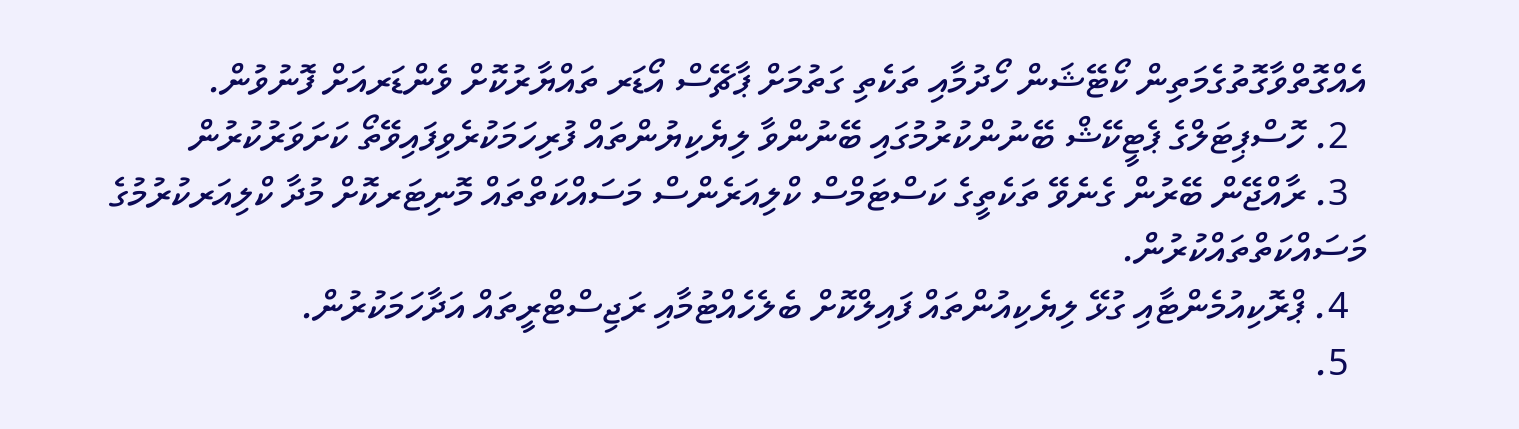އެއްގޮތްވާގޮތުގެމަތިން ކޯޓޭޝަން ހޯދުމާއި ތަކެތި ގަތުމަށް ޕާޗޭސް އޯޑަރ ތައްޔާރުކޮށް ވެންޑަރއަށް ފޮނުވުން.
  2. ހޮސްޕިޓަލްގެ ޕެޓީކޭޝް ބޭނުންކުރުމުގައި ބޭނުންވާ ލިޔެކިޔުންތައް ފުރިހަމަކުރެވިފައިވޭތޯ ކަށަވަރުކުރުން
  3. ރާއްޖޭން ބޭރުން ގެނެވޭ ތަކެތީގެ ކަސްޓަމްސް ކްލިއަރެންސް މަސައްކަތްތައް މޮނިޓަރކޮށް މުދާ ކްލިއަރކުރުމުގެ މަސައްކަތްތައްކުރުން.
  4. ޕްރޮކިއުމެންޓާއި ގުޅޭ ލިޔެކިއުންތައް ފައިލްކޮށް ބެލެހެއްޓުމާއި ރަޖިސްޓްރީތައް އަދާހަމަކުރުން.
  5.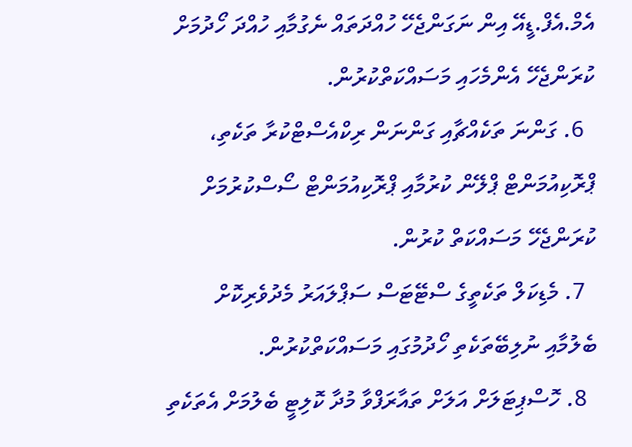އެމް.އެފް.ޑީއޭ އިން ނަގަންޖެހޭ ހުއްދަތައް ނެގުމާއި ހުއްދަ ހޯދުމަށް ކުރަންޖެހޭ އެންމެހައި މަސައްކަތްކުރުން.
  6. ގަންނަ ތަކެއްޗާއި ގަންނަން ރިކްއެސްޓްކުރާ ތަކެތި، ޕްރޮކިއުމަންޓް ޕްލޭން ކުރުމާއި ޕްރޮކިއުމަންޓް ސޯސްކުރުމަށް ކުރަންޖެހޭ މަސައްކަތް ކުރުން.
  7. މެޑިކަލް ތަކެތީގެ ސްޓޭޓަސް ސަޕްލައަރު މެދުވެރިކޮށް ބެލުމާއި ނުލިބޭތަކެތި ހޯދުމުގައި މަސައްކަތްކުރުން.
  8. ހޮސްޕިޓަލަށް އަލަށް ތައާރަފްވާ މުދާ ކޮލިޓީ ބެލުމަށް އެތަކެތި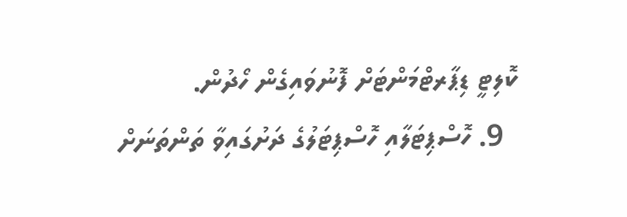ކޮލިޓީ ޑިޕާރޓްމަންޓަށް ފޮނުވައިގެން ހޯދުން.
  9. ހޮސްޕިޓަލާއި ހޮސްޕިޓަލުގެ ދަށުގައިވާ ތަންތަނަށް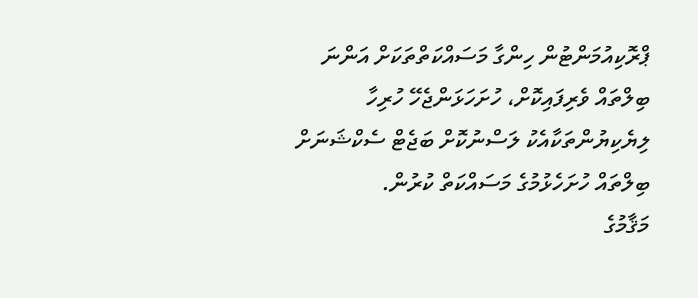ޕްރޮކިއުމަންޓުން ހިންގާ މަސައްކަތްތަކަށް އަންނަ ބިލްތައް ވެރިފައިކޮށް، ހުށަހަޅަންޖެހޭ ހުރިހާ ލިޔެކިޔުންތަކާއެކު ލަސްނުކޮށް ބަޖެޓް ސެކްޝަނަށް ބިލްތައް ހުށަހެޅުމުގެ މަސައްކަތް ކުރުން.
މަޤާމުގެ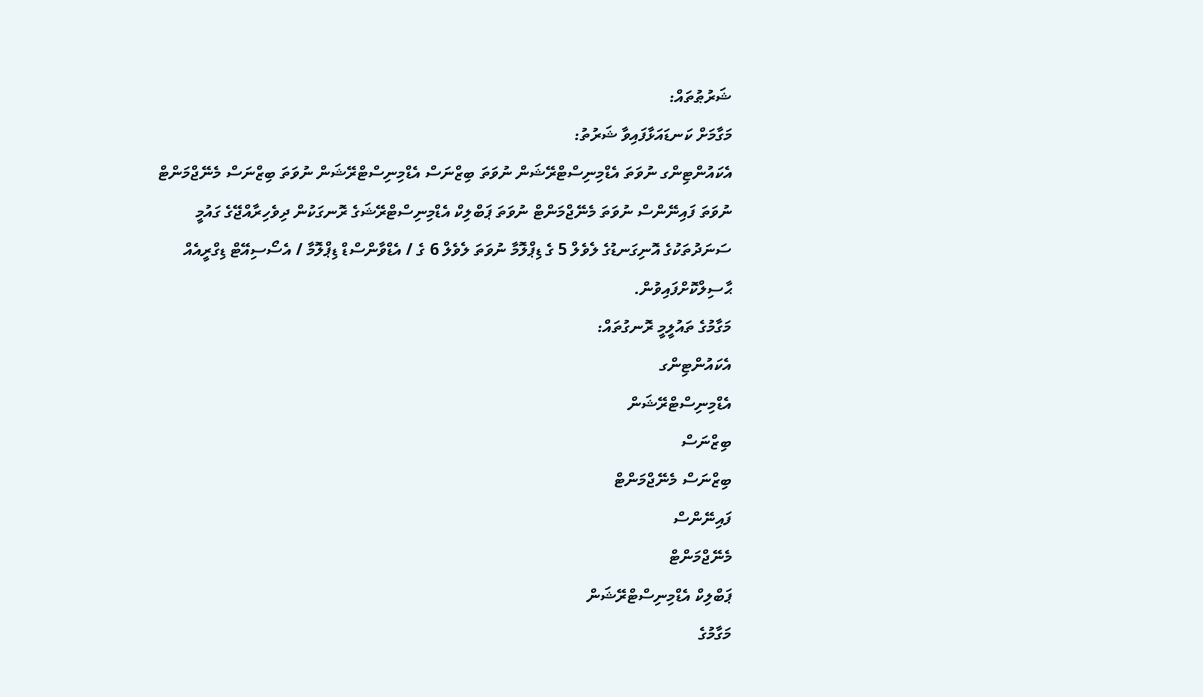ޝަރުޠުތައް:
މަގާމަށް ކަނޑައަޅާފައިވާ ޝަރުތު:
އެކައުންޓިންގ ނުވަތަ އެޑްމިނިސްޓްރޭޝަން ނުވަތަ ބިޒްނަސް އެޑްމިނިސްޓްރޭޝަން ނުވަތަ ބިޒްނަސް މެނޭޖްމަންޓް ނުވަތަ ފައިނޭންސް ނުވަތަ މެނޭޖްމަންޓް ނުވަތަ ޕަބްލިކް އެޑްމިނިސްޓްރޭޝަގެ ރޮނގަކުން ދިވެހިރާއްޖޭގެ ގައުމީ ސަނަދުތަކުގެ އޮނިގަނޑުގެ ލެވެލް 5 ގެ ޑިޕްލޮމާ ނުވަތަ ލެވެލް 6 ގެ / އެޑްވާންސްޑް ޑިޕްލޮމާ / އެސޯސިއޭޓް ޑިގްރީއެއް ޙާސިލްކޮށްފައިވުން.
މަގާމުގެ ތައުލީމީ ރޮނގުތައް:
އެކައުންޓިންގ
އެޑްމިނިސްޓްރޭޝަން
ބިޒްނަސް
ބިޒްނަސް މެނޭޖްމަންޓް
ފައިނޭންސް
މެނޭޖްމަންޓް
ޕަބްލިކް އެޑްމިނިސްޓްރޭޝަން
މަގާމުގެ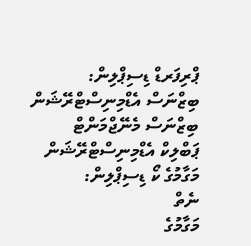ޕްރިފަރޑް ޑިސިޕްލިން:
ބިޒްނަސް އެޑްމިނިސްޓްރޭޝަން
ބިޒްނަސް މެނޭޖްމަންޓް
ޕަބްލިކް އެޑްމިނިސްޓްރޭޝަން
މަގާމުގެ ކޯ ޑިސިޕްލިން:
ނެތް
މަގާމުގެ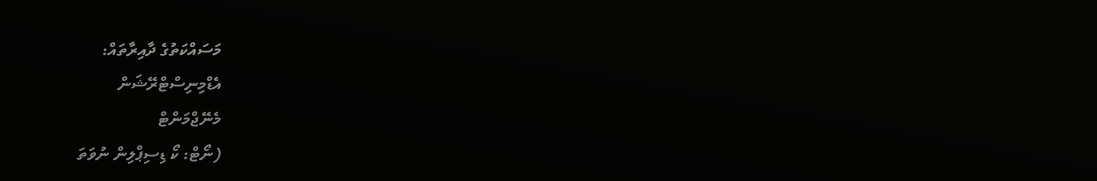މަސައްކަތުގެ ދާއިރާތައް:
އެޑްމިނިސްޓްރޭޝަން
މެނޭޖްމަންޓް
(ނޯޓް: ކޯ ޑިސިޕްލިން ނުވަތަ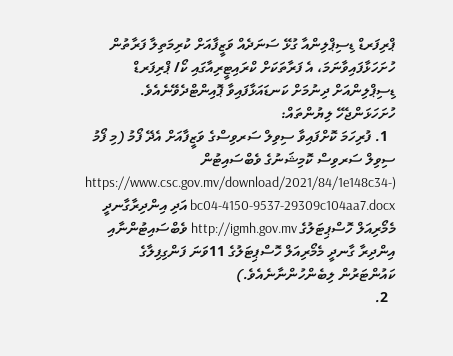ޕްރިފަރޑް ޑިސިޕްލިންއާ ގުޅޭ ސަނަދެއް ވަޒީފާއަށް ކުރިމަތިލާ ފަރާތުން ހުށަހަޅާފައިވާނަމަ، އެ ފަރާތަކަށް ކްރައިޓީރިއާގައި ކޯ/ ޕްރިފަރޑް ޑިސިޕްލިންއަށް ދިނުމަށް ކަނޑައަޅާފައިވާ ޕޮއިންޓްދެވޭނެއެވެ.
ހުށަހަޅަންޖެހޭ ލިޔުންތައް:
  1. ފުރިހަމަ ކޮށްފައިވާ ސިވިލް ސަރވިސްގެ ވަޒީފާއަށް އެދޭ ފޯމު (މި ފޯމު ސިވިލް ސަރވިސް ކޮމިޝަނުގެ ވެބްސައިޓުން (https://www.csc.gov.mv/download/2021/84/1e148c34-bc04-4150-9537-29309c104aa7.docx އަދި އިންދިރާގާނދީ މެމޯރިއަލް ހޮސްޕިޓަލުގެ http://igmh.gov.mv ވެބްސައިޓުންނާއި  އިންދިރާ ގާނދީ މެމޯރިއަލް ހޮސްޕިޓަލުގެ 11ވަނަ ފަންގިފިލާގެ ކައުންޓަރުން ލިބެންހުންނާނެއެވެ.)
  2.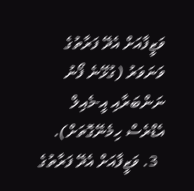ވަޒީފާއަށް އެދޭ ފަރާތުގެ ވަނަވަރު (ގުޅޭނެ ފޯނު ނަންބަރާއި އީ-މެއިލް އެޑްރެސް ހިމެނޭގޮތަށް).
  3. ވަޒީފާއަށް އެދޭ ފަރާތުގެ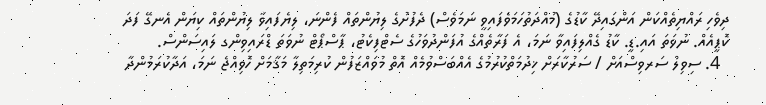ދިވެހި ރައްޔިތެއްކަން އަންގައިދޭ ކާޑުގެ (މުއްދަތުހަމަވެފައިވީ ނަމަވެސް) ދެފުށުގެ ލިޔުންތައް ފެންނަ، ލިޔެފައިވާ ލިޔުންތައް ކިޔަން އެނގޭ ފަދަ ކޮޕީއެއް. ނުވަތަ އައި.ޑީ. ކާޑު ގެއްލިފައިވާ ނަމަ، އެ ފަރާތެއްގެ އުފަންދުވަހުގެ ސެޓްފިކެޓު، ޕާސްޕޯޓް ނުވަތަ ޑްރައިވިންގ ލައިސަންސް.
  4. ސިވިލް ސަރވިސްއަށް / ސަރުކާރަށް ޚިދުމަތްކުރުމުގެ އެއްބަސްވުމެއް އޮތް މުވައްޒަފުން ކުރިމަތިލާ މަޤާމަށް ހޮވިއްޖެ ނަމަ، އަދާކުރަމުންދާ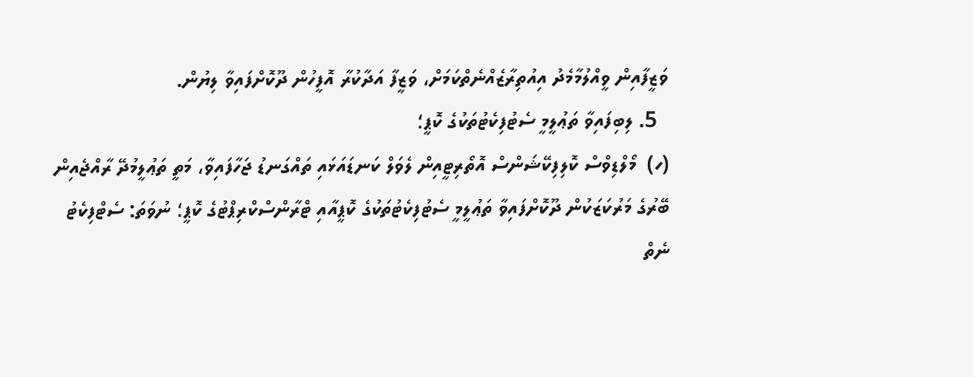ވަޒީފާއިން ވީއްލުމާމެދު އިއުތިރާޒެއްނެތްކަމަށް، ވަޒީފާ އަދާކުރާ އޮފީހުން ދޫކޮށްފައިވާ ލިޔުން.
  5. ލިބިފައިވާ ތަޢުލީމީ ސެޓުފިކެޓުތަކުގެ ކޮޕީ؛
(ހ)  މޯލްޑިވްސް ކޮލިފިކޭޝަންސް އޮތޯރިޓީއިން ލެވަލް ކަނޑައަޅައި ތައްގަނޑު ޖަހާފައިވާ، މަތީ ތަޢުލީމުދޭ ރާއްޖެއިން ބޭރުގެ މަރުކަޒަކުން ދޫކޮށްފައިވާ ތަޢުލީމީ ސެޓުފިކެޓުތަކުގެ ކޮޕީއާއި ޓްރާންސްކްރިޕްޓުގެ ކޮޕީ؛ ނުވަތަ: ސެޓްފިކެޓު ނެތް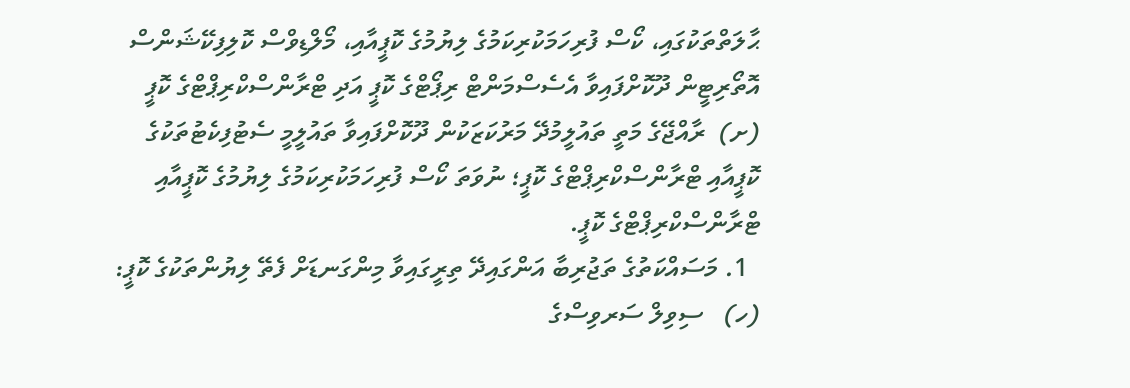ޙާލަތްތަކުގައި، ކޯސް ފުރިހަމަކުރިކަމުގެ ލިޔުމުގެ ކޮޕީއާއި، މޯލްޑިވްސް ކޮލިފިކޭޝަންސް އޮތޯރިޓީން ދޫކޮށްފައިވާ އެސެސްމަންޓް ރިޕޯޓްގެ ކޮޕީ އަދި ޓްރާންސްކްރިޕްޓްގެ ކޮޕީ
(ށ)  ރާއްޖޭގެ މަތީ ތައުލީމުދޭ މަރުކަޒަކުން ދޫކޮށްފައިވާ ތައުލީމީ ސެޓުފިކެޓުތަކުގެ ކޮޕީއާއި ޓްރާންސްކްރިޕްޓްގެ ކޮޕީ؛ ނުވަތަ ކޯސް ފުރިހަމަކުރިކަމުގެ ލިޔުމުގެ ކޮޕީއާއި ޓްރާންސްކްރިޕްޓްގެ ކޮޕީ.
  1. މަސައްކަތުގެ ތަޖުރިބާ އަންގައިދޭ ތިރީގައިވާ މިންގަނޑަށް ފެތޭ ލިޔުންތަކުގެ ކޮޕީ:
(ހ)   ސިވިލް ސަރވިސްގެ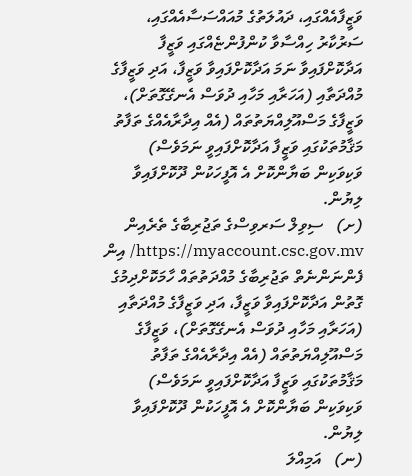ވަޒީފާއެއްގައި، ދައުލަތުގެ މުއައްސަސާއެއްގައި، ސަރުކާރު ހިއްސާވާ ކުންފުންޏެއްގައި ވަޒީފާ އަދާކޮށްފައިވާ ނަމަ އަދާކޮށްފައިވާ ވަޒީފާ، އަދި ވަޒީފާގެ މުއްދަތާއި (އަހަރާއި މަހާއި ދުވަސް އެނގޭގޮތަށް)، ވަޒީފާގެ މަސްއޫލިއްޔަތުތައް (އެއް އިދާރާއެއްގެ ތަފާތު މަޤާމުތަކުގައި ވަޒީފާ އަދާކޮށްފައިވީ ނަމަވެސް) ވަކިވަކިން ބަޔާންކޮށް އެ އޮފީހަކުން ދޫކޮށްފައިވާ ލިޔުން.
(ށ)   ސިވިލް ސަރވިސްގެ ތަޖުރިބާގެ ތެރެއިން https://myaccount.csc.gov.mv/ އިން ފެންނަންނެތް ތަޖުރިބާގެ މުއްދަތުތައް ހާމަކޮށްދިމުގެ ގޮތުން އަދާކޮށްފައިވާ ވަޒީފާ، އަދި ވަޒީފާގެ މުއްދަތާއި (އަހަރާއި މަހާއި ދުވަސް އެނގޭގޮތަށް)، ވަޒީފާގެ މަސްއޫލިއްޔަތުތައް (އެއް އިދާރާއެއްގެ ތަފާތު މަޤާމުތަކުގައި ވަޒީފާ އަދާކޮށްފައިވީ ނަމަވެސް) ވަކިވަކިން ބަޔާންކޮށް އެ އޮފީހަކުން ދޫކޮށްފައިވާ ލިޔުން.
(ނ)   އަމިއްލަ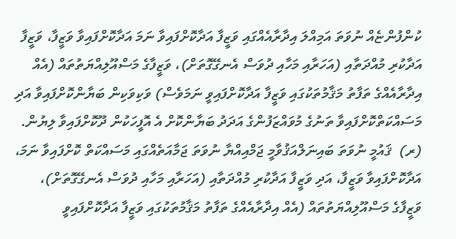ކުންފުންޏެއް ނުވަތަ އަމިއްލަ އިދާރާއެއްގައި ވަޒީފާ އަދާކޮށްފައިވާ ނަމަ އަދާކޮށްފައިވާ ވަޒީފާ، ވަޒީފާ އަދާކުރި މުއްދަތާއި (އަހަރާއި މަހާއި ދުވަސް އެނގޭގޮތަށް)، ވަޒީފާގެ މަސްއޫލިއްޔަތުތައް (އެއް އިދާރާއެއްގެ ތަފާތު މަޤާމުތަކުގައި ވަޒީފާ އަދާކޮށްފައިވީ ނަމަވެސް) ވަކިވަކިން ބަޔާންކޮށްފައިވާ އަދި މަސައްކަތްކޮށްފައިވާ ތަނުގެ މުވައްޒަފުންގެ އަދަދު ބަޔާންކޮށް އެ އޮފީހަކުން ދޫކޮށްފައިވާ ލިޔުން.
(ރ)  ޤައުމީ ނުވަތަ ބައިނަލްއަޤުވާމީ ޖަމްއިއްޔާ ނުވަތަ ޖަމާއަތެއްގައި މަސައްކަތް ކޮށްފައިވާ ނަމަ، އަދާކޮށްފައިވާ ވަޒީފާ، އަދި ވަޒީފާ އަދާކުރި މުއްދަތާއި (އަހަރާއި މަހާއި ދުވަސް އެނގޭގޮތަށް)، ވަޒީފާގެ މަސްއޫލިއްޔަތުތައް (އެއް އިދާރާއެއްގެ ތަފާތު މަޤާމުތަކުގައި ވަޒީފާ އަދާކޮށްފައިވީ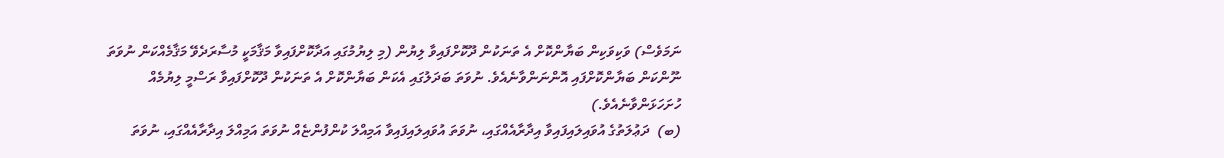ނަމަވެސް) ވަކިވަކިން ބަޔާންކޮށް އެ ތަނަކުން ދޫކޮށްފައިވާ ލިޔުން (މި ލިޔުމުގައި އަދާކޮށްފައިވާ މަޤާމަކީ މުސާރަދެވޭ މަޤާމެއްކަން ނުވަތަ ނޫންކަން ބަޔާންކޮށްފައި އޮންނަންވާނެއެވެ. ނުވަތަ ބަދަލުގައި އެކަން ބަޔާންކޮށް އެ ތަނަކުން ދޫކޮށްފައިވާ ރަސްމީ ލިޔުމެއް ހުށަހަޅަންވާނެއެވެ.)
(ބ)  ދަޢުލަތުގެ އުވައިލައިފައިވާ އިދާރާއެއްގައި، ނުވަތަ އުވައިލައިފައިވާ އަމިއްލަ ކުންފުންޏެއް ނުވަތަ އަމިއްލަ އިދާރާއެއްގައި، ނުވަތަ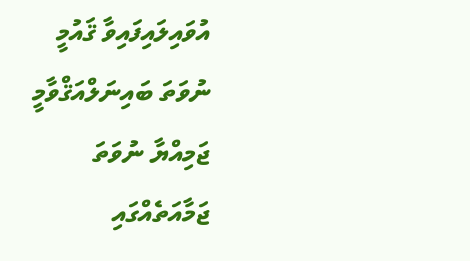އުވައިލައިފައިވާ ޤައުމީ ނުވަތަ ބައިނަލްއަޤްވާމީ ޖަމިއްޔާ ނުވަތަ ޖަމާއަތެއްގައި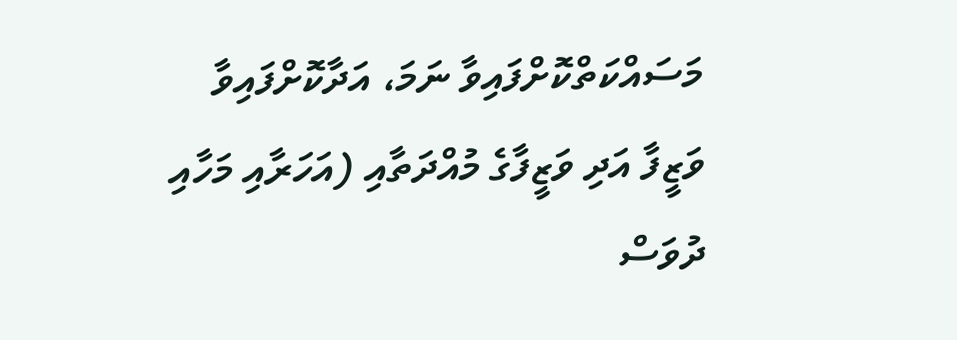މަސައްކަތްކޮށްފައިވާ ނަމަ، އަދާކޮށްފައިވާ ވަޒީފާ އަދި ވަޒީފާގެ މުއްދަތާއި (އަހަރާއި މަހާއި ދުވަސް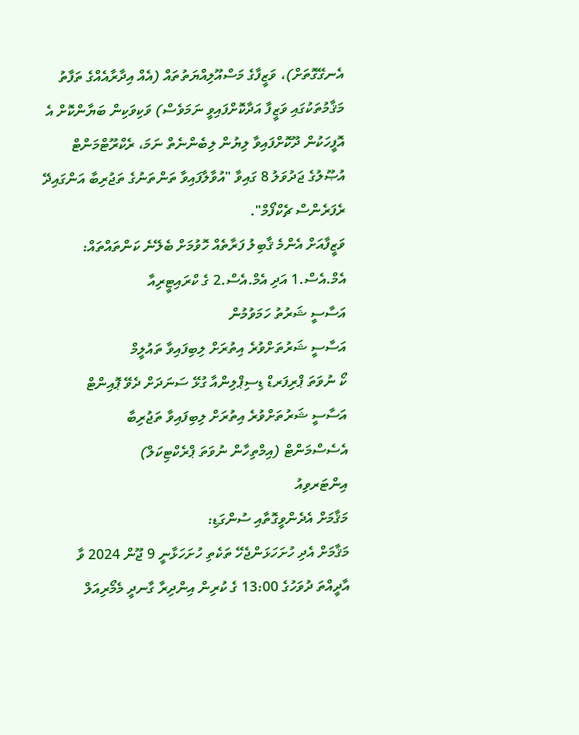އެނގޭގޮތަށް)، ވަޒީފާގެ މަސްއޫލިއްޔަތުތައް (އެއް އިދާރާއެއްގެ ތަފާތު މަޤާމުތަކުގައި ވަޒީފާ އަދާކޮށްފައިވީ ނަމަވެސް) ވަކިވަކިން ބަޔާންކޮށް އެ އޮފީހަކުން ދޫކޮށްފައިވާ ލިޔުން ލިބެންނެތް ނަމަ، ރެކްރޫޓްމަންޓް އުޞޫލުގެ ޖަދުވަލު 8 ގައިވާ "އުވާލާފައިވާ ތަންތަނުގެ ތަޖުރިބާ އަންގައިދޭ ރެފަރެންސް ޗެކްފޯމް".
ވަޒީފާއަށް އެންމެ ޤާބިލު ފަރާތެއް ހޮވުމަށް ބެލޭނެ ކަންތައްތައް:
އެމް.އެސް.1 އަދި އެމް.އެސް.2 ގެ ކްރައިޓީރިއާ
އަސާސީ ޝަރުތު ހަމަވުމުން
އަސާސީ ޝަރުތަށްވުރެ އިތުރަށް ލިބިފައިވާ ތައުލީމް
ކޯ ނުވަތަ ޕްރިފަރޑް ޑިސިޕްލިންއާ ގުޅޭ ސަނަދަށް ދެވޭ ޕޮއިންޓް
އަސާސީ ޝަރުތަށްވުރެ އިތުރަށް ލިބިފައިވާ ތަޖުރިބާ
އެސެސްމަންޓް (އިމްތިހާން ނުވަތަ ޕްރެކްޓިކަލް)
އިންޓަރވިއު
މަޤާމަށް އެދެންވީގޮތާއި ސުންގަޑި:
މަޤާމަށް އެދި ހުށަހަޅަންޖެހޭ ތަކެތި ހުށަހަޅާނީ 9 ޖޫން 2024 ވާ އާދީއްތަ ދުވަހުގެ 13:00 ގެ ކުރިން އިންދިރާ ގާނދީ މެމޯރިއަލް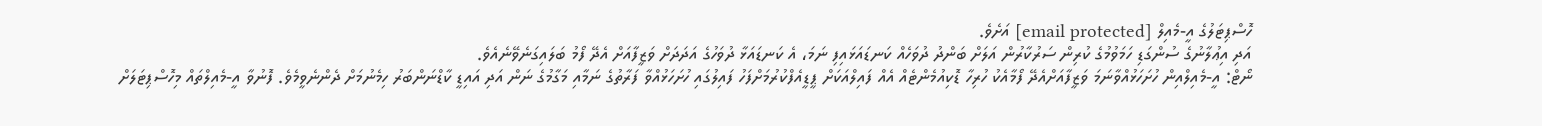ހޮސްޕިޓަލުގެ އީ-މެއިލް [email protected] އަށެވެ.
އަދި އިޢުލާނުގެ ސުންގަޑި ހަމަވުމުގެ ކުރިން ސަރުކާރުން އަލަށް ބަންދު ދުވަހެއް ކަނޑައަޅައިފި ނަމަ، އެ ކަނޑައަޅާ ދުވަހުގެ އަދަދަށް ވަޒީފާއަށް އެދޭ ފޯމު ބަލައިގަނެވޭނެއެވެ.
ނޯޓް: އީ-މެއިލްއިން ހުށަހަޅުއްވާނަމަ ވަޒީފާއަށްއެދޭ ފޯމާއެކު ހުރިހާ ޑޮކިއުމެންޓެއް އެއް ފައިލްއަކަށް ޕީޑީއެފްކުރުމަށްފަހު ފައިލުގައި ހުށަހަޅުއްވާ ފަރާތުގެ ނަމާއި މަގާމުގެ ނަން އަދި އައިޑީ ކާޑްނަންބަރު ހިމެނުމަށް ދެންނެވީމެވެ. ފޮނުވާ އީ-މެއިލްތައް މިހޮސްޕިޓަލަށް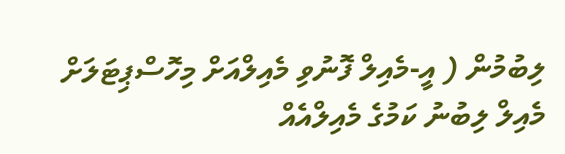ލިބުމުން ( އީ-މެއިލް ފޮނުވި މެއިލްއަށް މިހޮސްޕިޓަލަށް މެއިލް ލިބުނު ކަމުގެ މެއިލްއެއް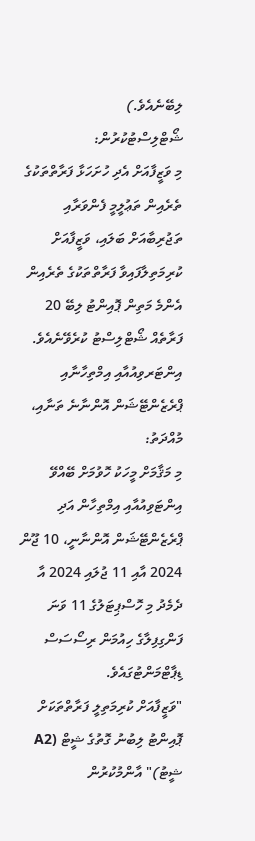ލިބޭނެއެވެ.)
ޝޯޓްލިސްޓުކުރުން:
މި ވަޒީފާއަށް އެދި ހުށަހަޅާ ފަރާތްތަކުގެ ތެރެއިން ތަޢުލީމީ ފެންވަރާއި ތަޖުރިބާއަށް ބަލައި، ވަޒީފާއަށް ކުރިމަތިލާފައިވާ ފަރާތްތަކުގެ ތެރެއިން އެންމެ މަތިން ޕޮއިންޓު ލިބޭ 20 ފަރާތެއް ޝޯޓްލިސްޓު ކުރެވޭނެއެވެ.
އިންޓަރވިއުއާއި އިމްތިހާނާއި ޕްރެޒެންޓޭޝަން އޮންނާނެ ތަނާއި، މުއްދަތު:
މި މަޤާމަށް މީހަކު ހޮވުމަށް ބޭއްވޭ އިންޓަވިއުއާއި އިމްތިހާން އަދި ޕްރެޒެންޓޭޝަން އޮންނާނީ، 10 ޖޫން 2024 އާއި 11 ޖުލައި 2024 އާ ދެމެދު މި ހޮސްޕިޓަލުގެ 11 ވަނަ ފަންގިފިލާގެ ހިއުމަން ރިސޯސަސް ޑިޕާޓްމަންޓުގައެވެ.
"ވަޒީފާއަށް ކުރިމަތިލީ ފަރާތްތަކަށް ޕޮއިންޓު ލިބުނު ގޮތުގެ ޝީޓް (A2 ޝީޓު)" އާންމުކުރުން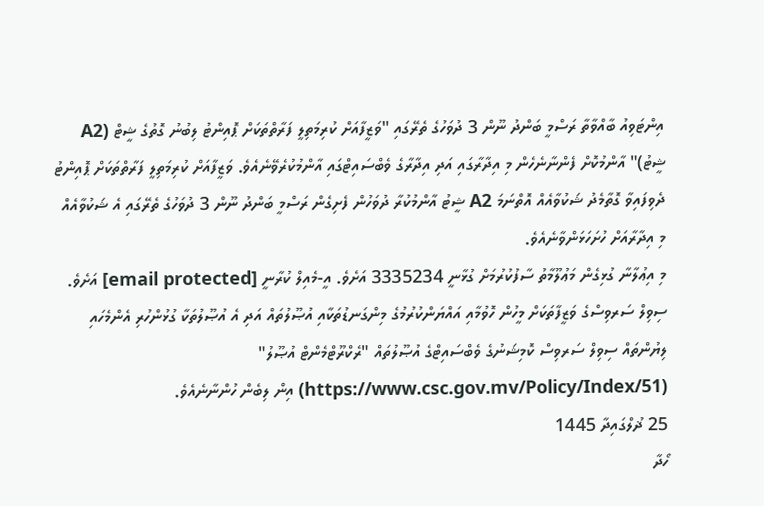އިންޓަވިއު ބާއްވާތާ ރަސްމީ ބަންދު ނޫން 3 ދުވަހުގެ ތެރޭގައި "ވަޒީފާއަށް ކުރިމަތިލީ ފަރާތްތަކަށް ޕޮއިންޓު ލިބުނު ގޮތުގެ ޝީޓް (A2 ޝީޓު)" އާންމުކޮށް ފެންނާނެހެން މި އިދާރާގައި އަދި އިދާރާގެ ވެބްސައިޓްގައި އާންމުކުރެވޭނެއެވެ. ވަޒީފާއަށް ކުރިމަތިލީ ފަރާތްތަކަށް ޕޮއިންޓު ދެވިފައިވާ ގޮތާމެދު ޝަކުވާއެއް އޮތްނަމަ A2 ޝީޓު އާންމުކުރާ ދުވަހުން ފެށިގެން ރަސްމީ ބަންދު ނޫން 3 ދުވަހުގެ ތެރޭގައި އެ ޝަކުވާއެއް މި އިދާރާއަށް ހުށަހަޅަންވާނެއެވެ.
މި އިޢުލާނާ ގުޅިގެން މަޢުލޫމާތު ސާފުކުރުމަށް ގުޅާނީ 3335234 އަށެވެ. އީ-މެއިލް ކުރާނީ [email protected] އަށެވެ.
ސިވިލް ސަރވިސްގެ ވަޒީފާތަކަށް މީހުން ހޮވުމާއި އައްޔަންކުރުމުގެ މިންގަނޑުތަކާއި އުޞޫލުތައް އަދި އެ އުޞޫލުތަކާ ގުޅުންހުރި އެންމެހައި ލިޔުންތައް ސިވިލް ސަރވިސް ކޮމިޝަނުގެ ވެބްސައިޓްގެ އުޞޫލުތައް "ރެކްރޫޓްމެންޓް އުޞޫލު" (https://www.csc.gov.mv/Policy/Index/51) އިން ލިބެން ހުންނާނެއެވެ.
25 ޛުލްގައިދާ 1445
ހޯދާ